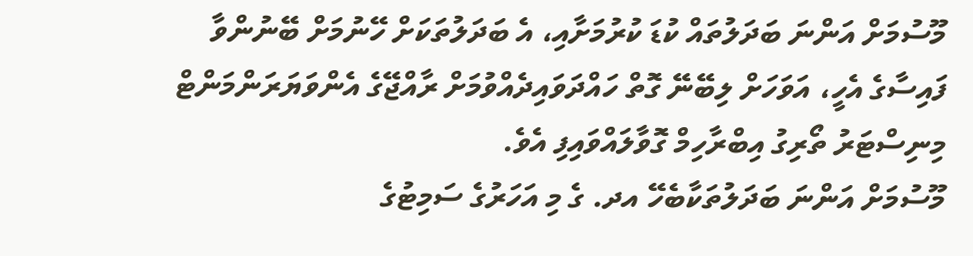މޫސުމަށް އަންނަ ބަދަލުތައް ކުޑަ ކުރުމަށާއި، އެ ބަދަލުތަކަށް ހޭނުމަށް ބޭނުންވާ ފައިސާގެ އެހީ، އަވަހަށް ލިބޭނޭ ގޮތް ހައްދަވައިދެއްވުމަށް ރާއްޖޭގެ އެންވަޔަރަންމަންޓް މިނިސްޓަރު ތޯރިގު އިބްރާހިމް ގޮވާލައްވައިފި އެވެ.
މޫސުމަށް އަންނަ ބަދަލުތަކާބެހޭ އދ. ގެ މި އަހަރުގެ ސަމިޓުގެ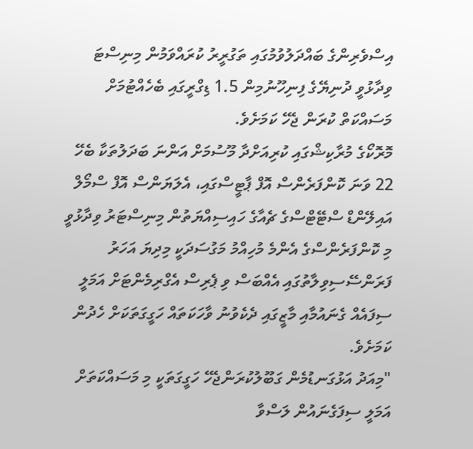އިސްވެރިންގެ ބައްދަލުވުމުގައި ތަގުރީރު ކުރައްވަމުން މިނިސްޓަ ވިދާޅުވީ ދުނިޔޭގެ ފިނިހޫނުމިން 1.5 ޑިގްރީގައި ބެހެއްޓުމަށް މަސައްކަތް ކުރަން ޖެހޭ ކަމަށެވެ.
މޮރޮކޯގެ މުރާކިޝްގައި ކުރިއަށްދާ މޫސުމަށް އަންނަ ބަދަލުތަކާ ބެހޭ 22 ވަނަ ކޮންފަރެންސް އޮފް ޕާޓީސްގައި، އެލަޔަންސް އޮފް ސްމޯލް އައިލޭންޑް ސްޓޭޓްސްގެ ޗެއާގެ ހައިސިއްޔަތުން މިނިސްޓަރު ވިދާޅުވީ މި ކޮންފަރެންސްގެ އެންމެ މުހިއްމު މަގުސަދަކީ މިދިޔަ އަހަރު ފަރަންސޭސިވިލާތުގައި އެއްބަސް ވި ޕެރިސް އެގްރިމެންޓަށް އަމަލީ ސިފައެއް ގެނައުމާއި މާޒީގައި ދެކެވުނު ވާހަކަތައް ހަގީގަތަކަށް ހެދުން ކަމަށެވެ.
"މިއަދު އަޅުގަނޑުމެން ގަބޫލުކުރަންޖެހޭ ހަގީގަތަކީ މި މަސައްކަތަށް އަމަލީ ސިފަގެނައުން ލަސްވާ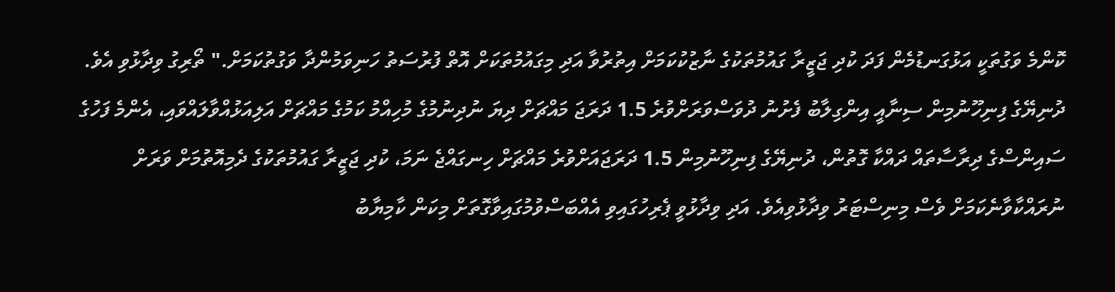ކޮންމެ ވަގުތަކީ އަޅުގަނޑުމެން ފަދަ ކުދި ޖަޒީރާ ގައުމުތަކުގެ ނާޒުކުކަމަށް އިތުރުވާ އަދި މިގައުމުތަކަށް އޮތް ފުރުސަތު ހަނިވަމުންދާ ވަގުތުކަމަށް." ތޯރިގު ވިދާޅުވި އެވެ.
ދުނިޔޭގެ ފިނިހޫނުމިން ސިނާއީ އިންގިލާބު ފެށުނު ދުވަސްވަރަށްވުރެ 1.5 ދަރަޖަ މައްޗަށް ދިޔަ ނުދިނުމުގެ މުހިއްމު ކަމުގެ މައްޗަށް އަލިއަޅުއްވާލައްވައި، އެންމެ ފަހުގެ ސައިންސްގެ ދިރާސާތައް ދައްކާ ގޮތުން، ދުނިޔޭގެ ފިނިހޫނުމިން 1.5 ދަރަޖައަށްވުރެ މައްޗަށް ހިނގައްޖެ ނަމަ، ކުދި ޖަޒީރާ ގައުމުތަކުގެ ދެމިއޮތުމަށް ވަރަށް ނުރައްކާވާނެކަމަށް ވެސް މިނިސްޓަރު ވިދާޅުވިއެވެ. އަދި ވިދާޅުވީ ޕެރިހުގައިވި އެއްބަސްވުމުގައިވާގޮތަށް މިކަން ކާމިޔާބު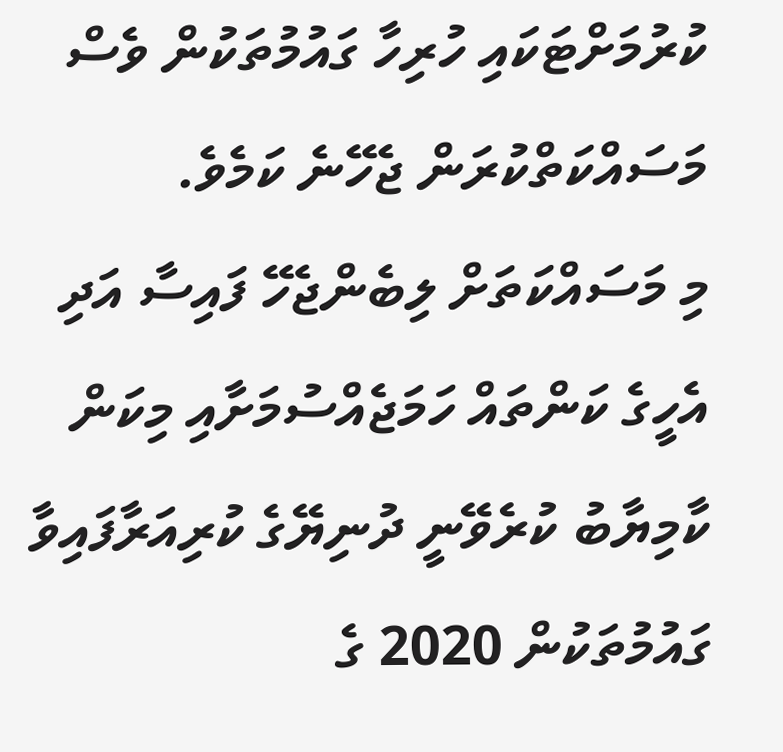ކުރުމަށްޓަކައި ހުރިހާ ގައުމުތަކުން ވެސް މަސައްކަތްކުރަން ޖެހޭނެ ކަމެވެ.
މި މަސައްކަތަށް ލިބެންޖެހޭ ފައިސާ އަދި އެހީގެ ކަންތައް ހަމަޖެއްސުމަށާއި މިކަން ކާމިޔާބު ކުރެވޭނީ ދުނިޔޭގެ ކުރިއަރާފައިވާ ގައުމުތަކުން 2020 ގެ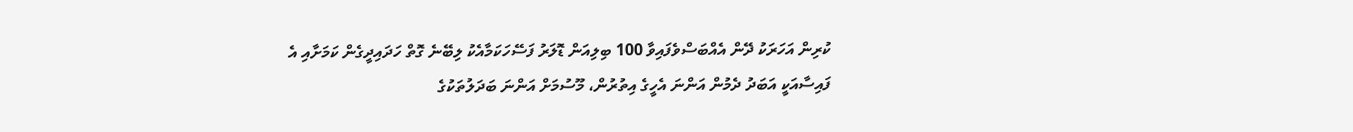ކުރިން އަހަރަކު ދޭން އެއްބަސްވެފައިވާ 100 ބިލިއަން ޑޮލަރު ފަސޭހަކަމާއެކު ލިބޭނެ ގޮތް ހަދައިދީގެން ކަމަށާއި އެ ފައިސާއަކީ އަބަދު ދެމުން އަންނަ އެހީގެ އިތުރުން، މޫސުމަށް އަންނަ ބަދަލުތަކުގެ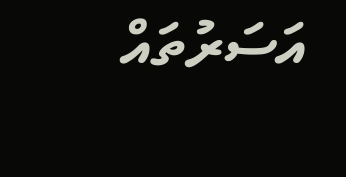އަސަރުތައް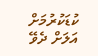ކުޑަކުރުމަށް އަލަށް ދެވޭ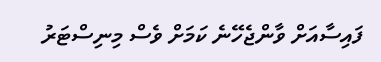ފައިސާއަށް ވާންޖެހޭނެ ކަމަށް ވެސް މިނިސްޓަރު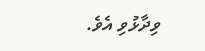ވިދާޅުވި އެވެ.